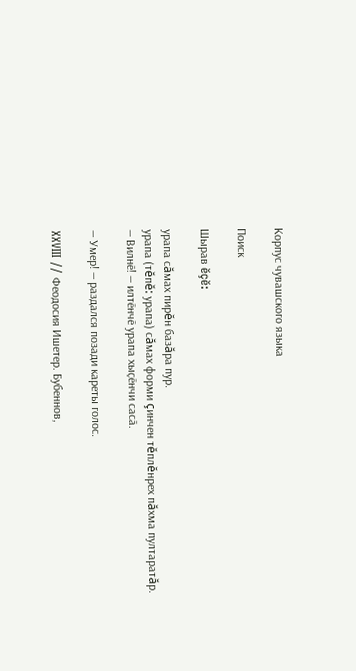Корпус чувашского языка

Поиск

Шырав ĕçĕ:

урапа сăмах пирĕн базăра пур.
урапа (тĕпĕ: урапа) сăмах форми çинчен тĕплĕнрех пăхма пултаратăр.
— Вилнӗ! — илтӗнчӗ урапа хыҫӗнчи сасӑ.

— Умер! — раздался позади кареты голос.

XXVIII // Феодосия Ишетер. Бубеннов,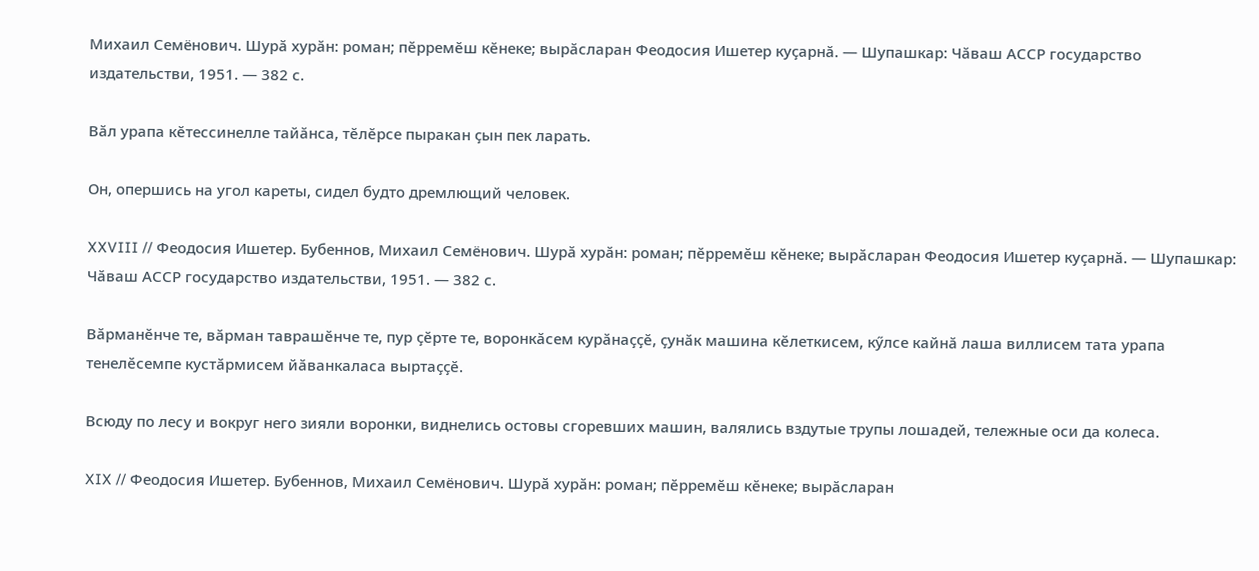Михаил Семёнович. Шурӑ хурӑн: роман; пӗрремӗш кӗнеке; вырӑсларан Феодосия Ишетер куҫарнӑ. — Шупашкар: Чӑваш АССР государство издательстви, 1951. — 382 с.

Вӑл урапа кӗтессинелле тайӑнса, тӗлӗрсе пыракан ҫын пек ларать.

Он, опершись на угол кареты, сидел будто дремлющий человек.

XXVIII // Феодосия Ишетер. Бубеннов, Михаил Семёнович. Шурӑ хурӑн: роман; пӗрремӗш кӗнеке; вырӑсларан Феодосия Ишетер куҫарнӑ. — Шупашкар: Чӑваш АССР государство издательстви, 1951. — 382 с.

Вӑрманӗнче те, вӑрман таврашӗнче те, пур ҫӗрте те, воронкӑсем курӑнаҫҫӗ, ҫунӑк машина кӗлеткисем, кӳлсе кайнӑ лаша виллисем тата урапа тенелӗсемпе кустӑрмисем йӑванкаласа выртаҫҫӗ.

Всюду по лесу и вокруг него зияли воронки, виднелись остовы сгоревших машин, валялись вздутые трупы лошадей, тележные оси да колеса.

XIX // Феодосия Ишетер. Бубеннов, Михаил Семёнович. Шурӑ хурӑн: роман; пӗрремӗш кӗнеке; вырӑсларан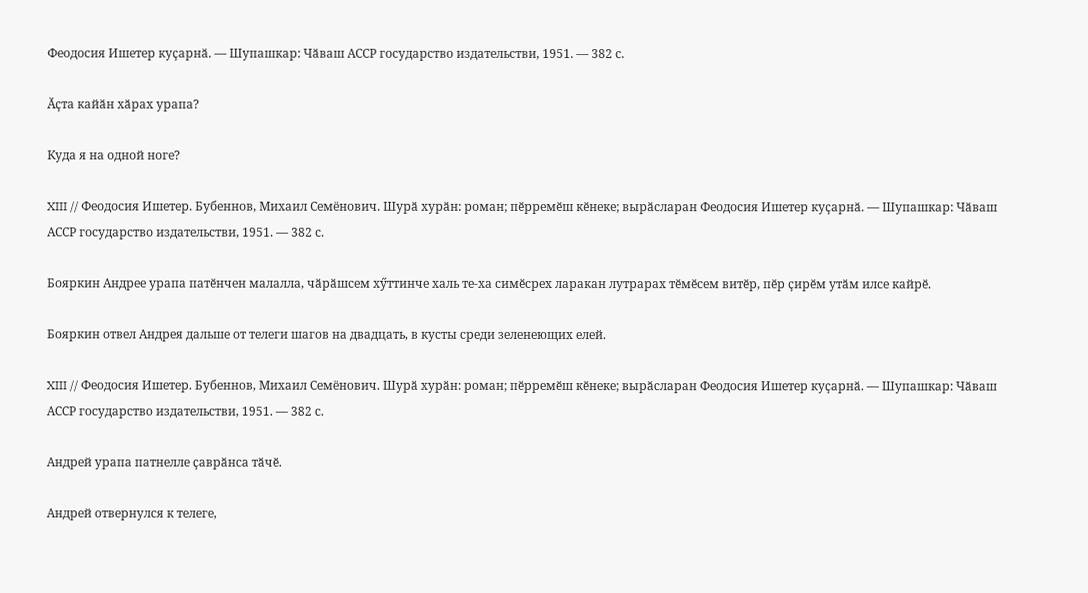Феодосия Ишетер куҫарнӑ. — Шупашкар: Чӑваш АССР государство издательстви, 1951. — 382 с.

Ӑҫта кайӑн хӑрах урапа?

Куда я на одной ноге?

XIII // Феодосия Ишетер. Бубеннов, Михаил Семёнович. Шурӑ хурӑн: роман; пӗрремӗш кӗнеке; вырӑсларан Феодосия Ишетер куҫарнӑ. — Шупашкар: Чӑваш АССР государство издательстви, 1951. — 382 с.

Бояркин Андрее урапа патӗнчен малалла, чӑрӑшсем хӳттинче халь те-ха симӗсрех ларакан лутрарах тӗмӗсем витӗр, пӗр ҫирӗм утӑм илсе кайрӗ.

Бояркин отвел Андрея дальше от телеги шагов на двадцать, в кусты среди зеленеющих елей.

XIII // Феодосия Ишетер. Бубеннов, Михаил Семёнович. Шурӑ хурӑн: роман; пӗрремӗш кӗнеке; вырӑсларан Феодосия Ишетер куҫарнӑ. — Шупашкар: Чӑваш АССР государство издательстви, 1951. — 382 с.

Андрей урапа патнелле ҫаврӑнса тӑчӗ.

Андрей отвернулся к телеге,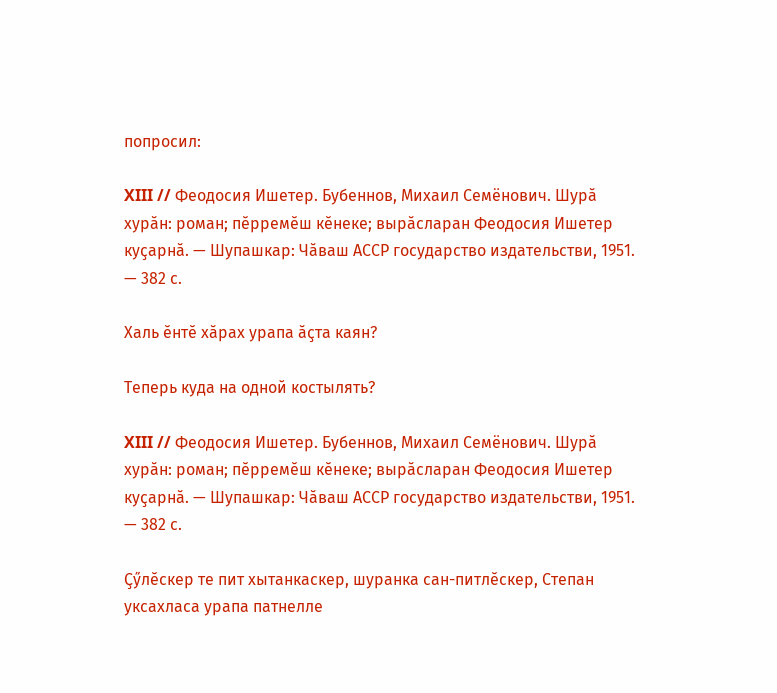попросил:

XIII // Феодосия Ишетер. Бубеннов, Михаил Семёнович. Шурӑ хурӑн: роман; пӗрремӗш кӗнеке; вырӑсларан Феодосия Ишетер куҫарнӑ. — Шупашкар: Чӑваш АССР государство издательстви, 1951. — 382 с.

Халь ӗнтӗ хӑрах урапа ӑҫта каян?

Теперь куда на одной костылять?

XIII // Феодосия Ишетер. Бубеннов, Михаил Семёнович. Шурӑ хурӑн: роман; пӗрремӗш кӗнеке; вырӑсларан Феодосия Ишетер куҫарнӑ. — Шупашкар: Чӑваш АССР государство издательстви, 1951. — 382 с.

Ҫӳлӗскер те пит хытанкаскер, шуранка сан-питлӗскер, Степан уксахласа урапа патнелле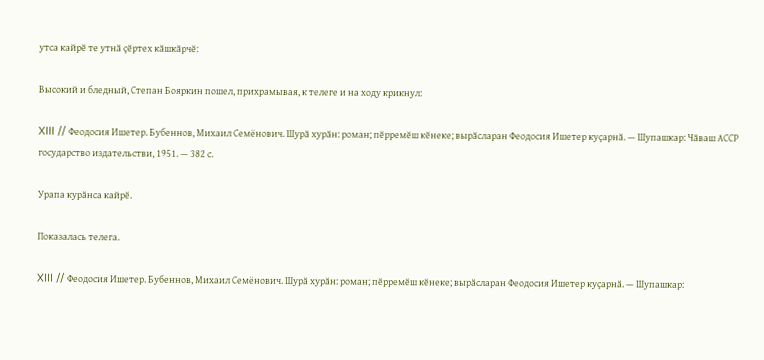утса кайрӗ те утнӑ ҫӗртех кӑшкӑрчӗ:

Высокий и бледный, Степан Бояркин пошел, прихрамывая, к телеге и на ходу крикнул:

XIII // Феодосия Ишетер. Бубеннов, Михаил Семёнович. Шурӑ хурӑн: роман; пӗрремӗш кӗнеке; вырӑсларан Феодосия Ишетер куҫарнӑ. — Шупашкар: Чӑваш АССР государство издательстви, 1951. — 382 с.

Урапа курӑнса кайрӗ.

Показалась телега.

XIII // Феодосия Ишетер. Бубеннов, Михаил Семёнович. Шурӑ хурӑн: роман; пӗрремӗш кӗнеке; вырӑсларан Феодосия Ишетер куҫарнӑ. — Шупашкар: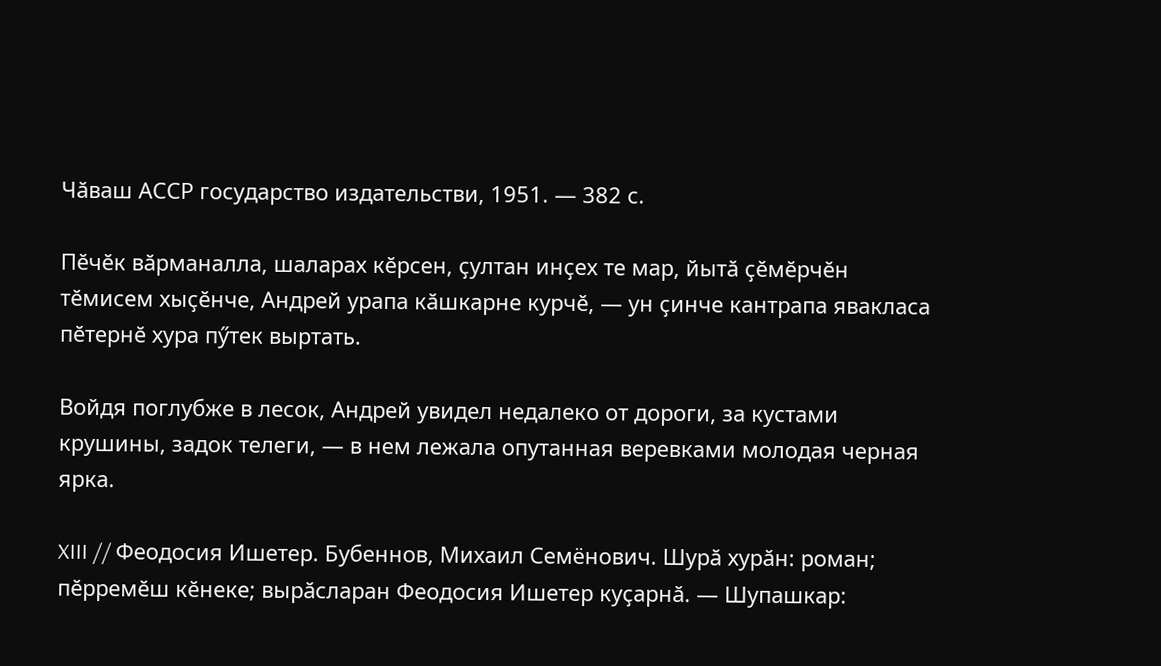Чӑваш АССР государство издательстви, 1951. — 382 с.

Пӗчӗк вӑрманалла, шаларах кӗрсен, ҫултан инҫех те мар, йытӑ ҫӗмӗрчӗн тӗмисем хыҫӗнче, Андрей урапа кӑшкарне курчӗ, — ун ҫинче кантрапа явакласа пӗтернӗ хура пӳтек выртать.

Войдя поглубже в лесок, Андрей увидел недалеко от дороги, за кустами крушины, задок телеги, — в нем лежала опутанная веревками молодая черная ярка.

XIII // Феодосия Ишетер. Бубеннов, Михаил Семёнович. Шурӑ хурӑн: роман; пӗрремӗш кӗнеке; вырӑсларан Феодосия Ишетер куҫарнӑ. — Шупашкар: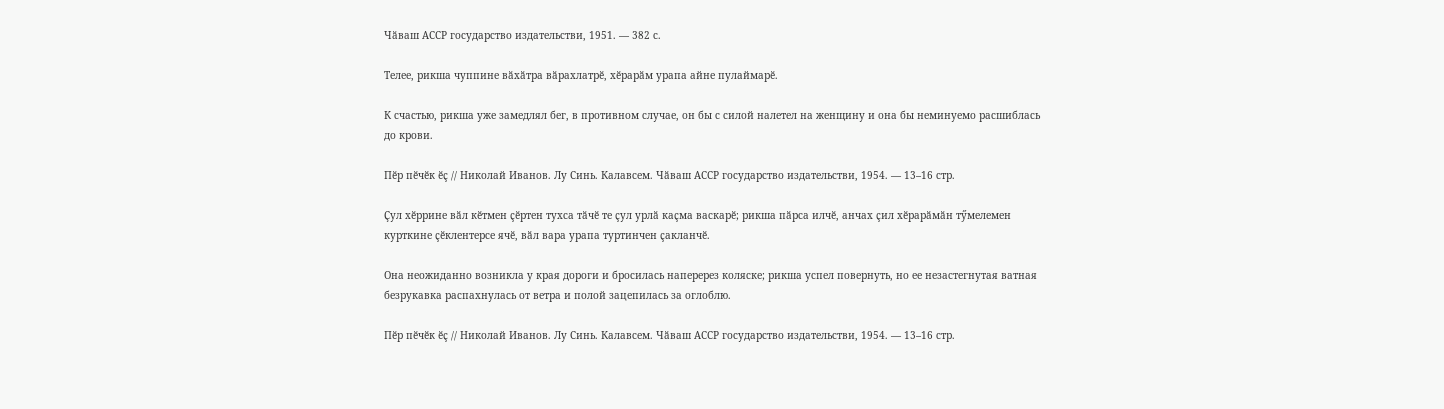Чӑваш АССР государство издательстви, 1951. — 382 с.

Телее, рикша чуппине вӑхӑтра вӑрахлатрӗ, хӗрарӑм урапа айне пулаймарӗ.

К счастью, рикша уже замедлял бег, в противном случае, он бы с силой налетел на женщину и она бы неминуемо расшиблась до крови.

Пӗр пӗчӗк ӗҫ // Николай Иванов. Лу Синь. Калавсем. Чӑваш АССР государство издательстви, 1954. — 13–16 стр.

Ҫул хӗррине вӑл кӗтмен ҫӗртен тухса тӑчӗ те ҫул урлӑ каҫма васкарӗ; рикша пӑрса илчӗ, анчах ҫил хӗрарӑмӑн тӳмелемен курткине ҫӗклентерсе ячӗ, вӑл вара урапа туртинчен ҫакланчӗ.

Она неожиданно возникла у края дороги и бросилась наперерез коляске; рикша успел повернуть, но ее незастегнутая ватная безрукавка распахнулась от ветра и полой зацепилась за оглоблю.

Пӗр пӗчӗк ӗҫ // Николай Иванов. Лу Синь. Калавсем. Чӑваш АССР государство издательстви, 1954. — 13–16 стр.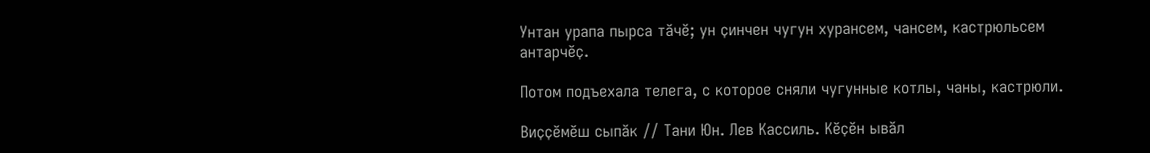Унтан урапа пырса тӑчӗ; ун ҫинчен чугун хурансем, чансем, кастрюльсем антарчӗҫ.

Потом подъехала телега, с которое сняли чугунные котлы, чаны, кастрюли.

Виҫҫӗмӗш сыпӑк // Тани Юн. Лев Кассиль. Кӗҫӗн ывӑл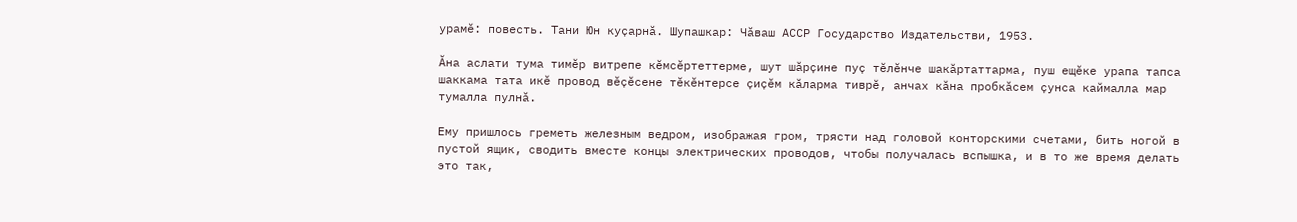урамӗ: повесть. Тани Юн куҫарнӑ. Шупашкар: Чӑваш АССР Государство Издательстви, 1953.

Ӑна аслати тума тимӗр витрепе кӗмсӗртеттерме, шут шӑрҫине пуҫ тӗлӗнче шакӑртаттарма, пуш ещӗке урапа тапса шаккама тата икӗ провод вӗҫӗсене тӗкӗнтерсе ҫиҫӗм кӑларма тиврӗ, анчах кӑна пробкӑсем ҫунса каймалла мар тумалла пулнӑ.

Ему пришлось греметь железным ведром, изображая гром, трясти над головой конторскими счетами, бить ногой в пустой ящик, сводить вместе концы электрических проводов, чтобы получалась вспышка, и в то же время делать это так,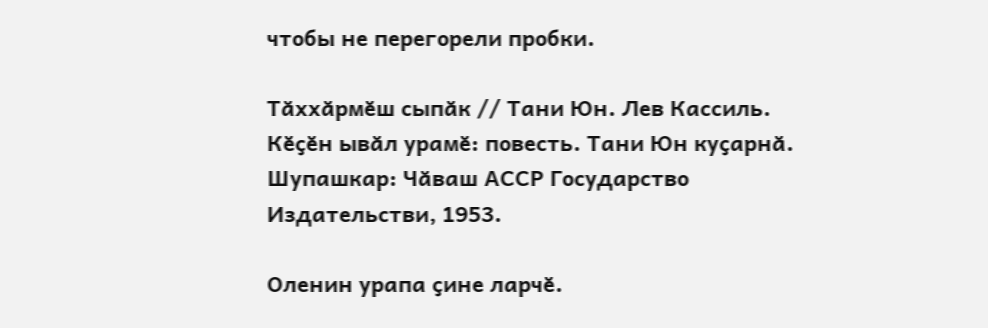чтобы не перегорели пробки.

Тӑххӑрмӗш сыпӑк // Тани Юн. Лев Кассиль. Кӗҫӗн ывӑл урамӗ: повесть. Тани Юн куҫарнӑ. Шупашкар: Чӑваш АССР Государство Издательстви, 1953.

Оленин урапа ҫине ларчӗ.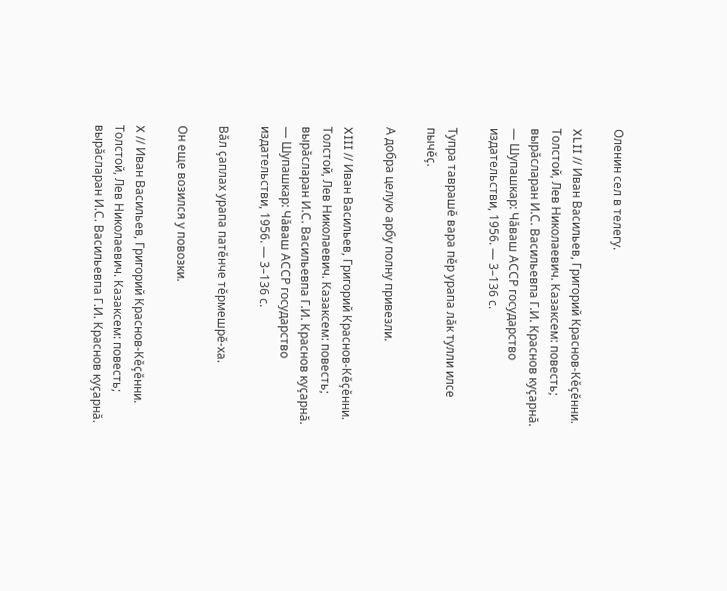Оленин сел в телегу.

XLII // Иван Васильев, Григорий Краснов-Кӗҫӗнни. Толстой, Лев Николаевич. Казаксем: повесть; вырӑсларан И.С. Васильевпа Г.И. Краснов куҫарнӑ. — Шупашкар: Чӑваш АССР государство издательстви, 1956. — 3–136 с.

Тупра таврашӗ вара пӗр урапа лӑк тулли илсе пычӗҫ.

А добра целую арбу полну привезли.

XIII // Иван Васильев, Григорий Краснов-Кӗҫӗнни. Толстой, Лев Николаевич. Казаксем: повесть; вырӑсларан И.С. Васильевпа Г.И. Краснов куҫарнӑ. — Шупашкар: Чӑваш АССР государство издательстви, 1956. — 3–136 с.

Вӑл ҫаплах урапа патӗнче тӗрмешрӗ-ха.

Он еще возился у повозки.

X // Иван Васильев, Григорий Краснов-Кӗҫӗнни. Толстой, Лев Николаевич. Казаксем: повесть; вырӑсларан И.С. Васильевпа Г.И. Краснов куҫарнӑ.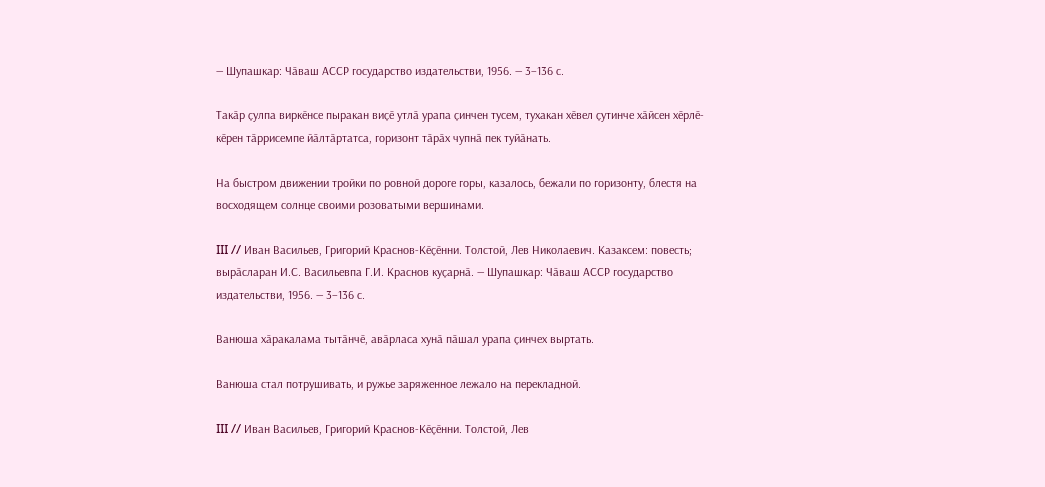— Шупашкар: Чӑваш АССР государство издательстви, 1956. — 3–136 с.

Такӑр ҫулпа виркӗнсе пыракан виҫӗ утлӑ урапа ҫинчен тусем, тухакан хӗвел ҫутинче хӑйсен хӗрлӗ-кӗрен тӑррисемпе йӑлтӑртатса, горизонт тӑрӑх чупнӑ пек туйӑнать.

На быстром движении тройки по ровной дороге горы, казалось, бежали по горизонту, блестя на восходящем солнце своими розоватыми вершинами.

III // Иван Васильев, Григорий Краснов-Кӗҫӗнни. Толстой, Лев Николаевич. Казаксем: повесть; вырӑсларан И.С. Васильевпа Г.И. Краснов куҫарнӑ. — Шупашкар: Чӑваш АССР государство издательстви, 1956. — 3–136 с.

Ванюша хӑракалама тытӑнчӗ, авӑрласа хунӑ пӑшал урапа ҫинчех выртать.

Ванюша стал потрушивать, и ружье заряженное лежало на перекладной.

III // Иван Васильев, Григорий Краснов-Кӗҫӗнни. Толстой, Лев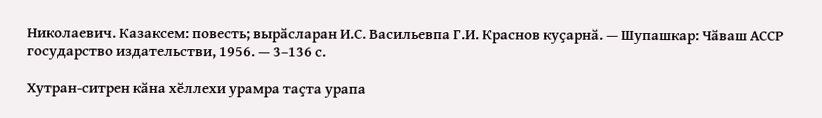Николаевич. Казаксем: повесть; вырӑсларан И.С. Васильевпа Г.И. Краснов куҫарнӑ. — Шупашкар: Чӑваш АССР государство издательстви, 1956. — 3–136 с.

Хутран-ситрен кӑна хӗллехи урамра таҫта урапа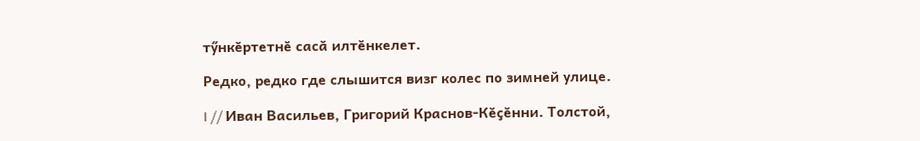тӳнкӗртетнӗ сасӑ илтӗнкелет.

Редко, редко где слышится визг колес по зимней улице.

I // Иван Васильев, Григорий Краснов-Кӗҫӗнни. Толстой,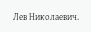Лев Николаевич.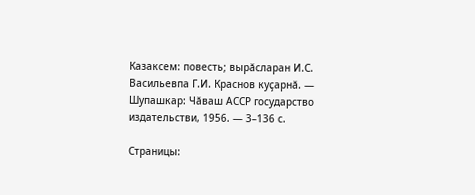Казаксем: повесть; вырӑсларан И.С. Васильевпа Г.И. Краснов куҫарнӑ. — Шупашкар: Чӑваш АССР государство издательстви, 1956. — 3–136 с.

Страницы: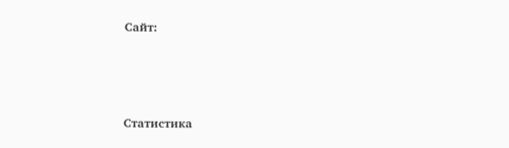Сайт:



Статистика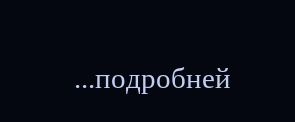...подробней